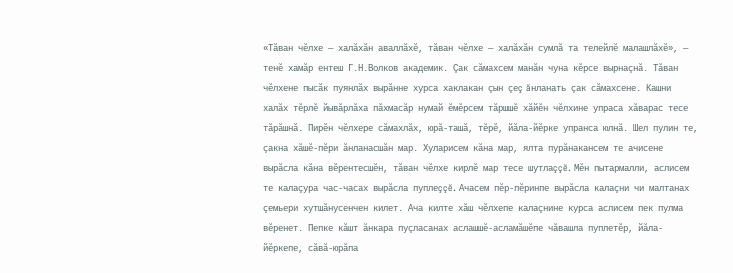«Тăван чĕлхе — халăхăн аваллăхĕ, тăван чĕлхе — халăхăн сумлă та телейлĕ малашлăхĕ», — тенĕ хамăр ентеш Г.Н.Волков академик. Çак сăмахсем манăн чуна кĕрсе вырнаçнă. Тăван чĕлхене пысăк пуянлăх вырăнне хурса хаклакан çын çеç ăнланать çак сăмахсене. Кашни халăх тĕрлĕ йывăрлăха пăхмасăр нумай ĕмĕрсем тăршшĕ хăйĕн чĕлхине упраса хăварас тесе тăрăшнă. Пирĕн чĕлхере сăмахлăх, юрă-ташă, тĕрĕ, йăла-йĕрке упранса юлнă. Шел пулин те, çакна хăшĕ-пĕри ăнланасшăн мар. Хуларисем кăна мар, ялта пурăнакансем те ачисене вырăсла кăна вĕрентесшĕн, тăван чĕлхе кирлĕ мар тесе шутлаççĕ. Мĕн пытармалли, аслисем те калаçура час-часах вырăсла пуплеççĕ. Ачасем пĕр-пĕринпе вырăсла калаçни чи малтанах çемьери хутшăнусенчен килет. Ача килте хăш чĕлхепе калаçнине курса аслисем пек пулма вĕренет. Пепке кăшт ăнкара пуçласанах аслашшĕ-асламăшĕпе чăвашла пуплетĕр, йăла-йĕркепе, сăвă-юрăпа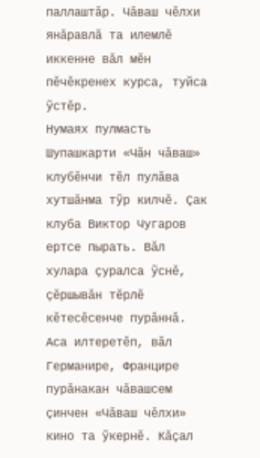паллаштăр. Чăваш чĕлхи янăравлă та илемлĕ иккенне вăл мĕн пĕчĕкренех курса, туйса ỹстĕр.
Нумаях пулмасть Шупашкарти «Чăн чăваш» клубĕнчи тĕл пулăва хутшăнма тỹр килчĕ. Çак клуба Виктор Чугаров ертсе пырать. Вăл хулара çуралса ỹснĕ, çĕршывăн тĕрлĕ кĕтесĕсенче пурăннă. Аса илтеретĕп, вăл Германире, Францире пурăнакан чăвашсем çинчен «Чăваш чĕлхи» кино та ỹкернĕ. Кăçал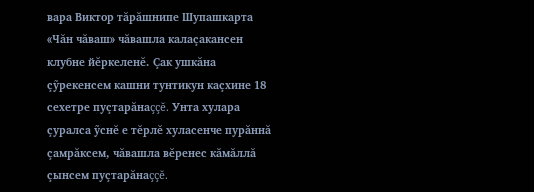вара Виктор тăрăшнипе Шупашкарта «Чăн чăваш» чăвашла калаçакансен клубне йĕркеленĕ. Çак ушкăна çỹрекенсем кашни тунтикун каçхине 18 сехетре пуçтарăнаççĕ. Унта хулара çуралса ỹснĕ е тĕрлĕ хуласенче пурăннă çамрăксем, чăвашла вĕренес кăмăллă çынсем пуçтарăнаççĕ.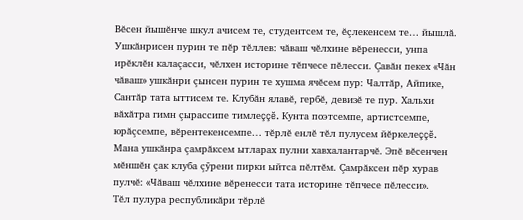Вĕсен йышĕнче шкул ачисем те, студентсем те, ĕçлекенсем те… йышлă. Ушкăнрисен пурин те пĕр тĕллев: чăваш чĕлхине вĕренесси, унпа ирĕклĕн калаçасси, чĕлхен историне тĕпчесе пĕлесси. Çавăн пекех «Чăн чăваш» ушкăнри çынсен пурин те хушма ячĕсем пур: Чалтăр, Айпике, Сантăр тата ыттисем те. Клубăн ялавĕ, гербĕ, девизĕ те пур. Хальхи вăхăтра гимн çырассипе тимлеççĕ. Кунта поэтсемпе, артистсемпе, юрăçсемпе, вĕрентекенсемпе… тĕрлĕ енлĕ тĕл пулусем йĕркелеççĕ. Мана ушкăнра çамрăксем ытларах пулни хавхалантарчĕ. Эпĕ вĕсенчен мĕншĕн çак клуба çỹрени пирки ыйтса пĕлтĕм. Çамрăксен пĕр хурав пулчĕ: «Чăваш чĕлхине вĕренесси тата историне тĕпчесе пĕлесси».
Тĕл пулура республикăри тĕрлĕ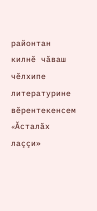районтан килнĕ чăваш чĕлхипе литературине вĕрентекенсем «Ăсталăх лаççи»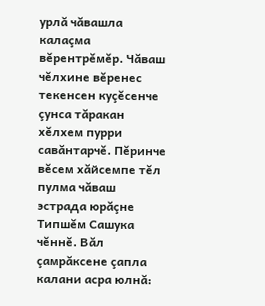урлă чăвашла калаçма вĕрентрĕмĕр. Чăваш чĕлхине вĕренес текенсен куçĕсенче çунса тăракан хĕлхем пурри савăнтарчĕ. Пĕринче вĕсем хăйсемпе тĕл пулма чăваш эстрада юрăçне Типшĕм Сашука чĕннĕ. Вăл çамрăксене çапла калани асра юлнă: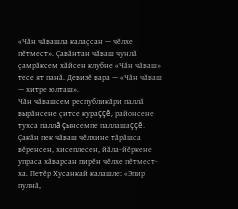«Чăн чăвашла калаçсан — чĕлхе пĕтмест». Çавăнтан чăваш чунлă çамрăксем хăйсен клубне «Чăн чăваш» тесе ят панă. Девизĕ вара — «Чăн чăваш — хитре юлташ».
Чăн чăвашсем республикăри паллă вырăнсене çитсе кураççĕ, районсене тухса паллă çынсемпе паллашаççĕ. Çакăн пек чăваш чĕлхине тăрăшса вĕренсен, хисеплесен, йăла-йĕркене упраса хăварсан пирĕн чĕлхе пĕтмест-ха. Петĕр Хусанкай калашле: «Эпир пулнă,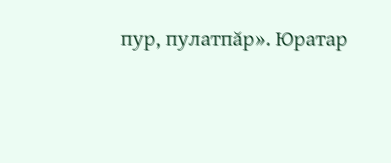пур, пулатпăр». Юратар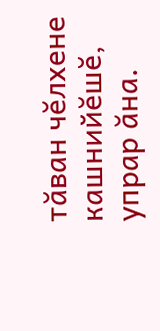тăван чĕлхене кашнийĕшĕ, упрар ăна.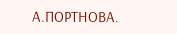А.ПОРТНОВА.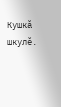Кушкă шкулĕ.